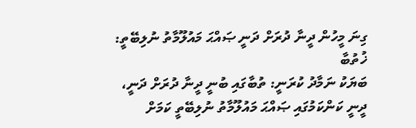ގިނަ މީހުން ދީނާ ދުރަށް ދަނީ ޞައްޙަ މައުލޫމާތު ނުލިބޭތީ: ޚުތުބާ
ބަޔަކު ނަމާދު ކުރަނީ: ތުބާގައި ބުނީ ދީނާ ދުރަށް ދަނީ، ދީނީ ކަންކަމުގައި ޞައްޙަ މައުލޫމާތު ނުލިބޭތީ ކަމަށް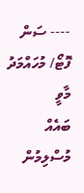---- ސަން ފޮޓޯ/ މުހައްމަދު މާވީ
ބައެއް މުސްލިމުން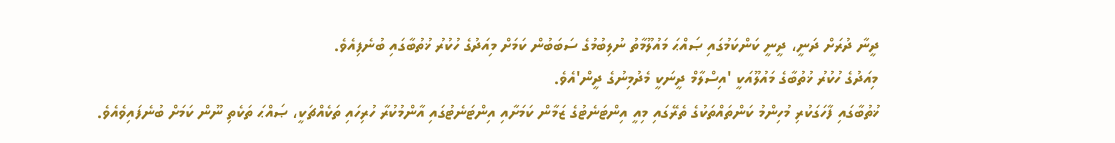ދީނާ ދުރަށް ދަނީ، ދީނީ ކަންކަމުގައި ޞައްޙަ މައުލޫމާތު ނުލިބުމުގެ ސަބަބުން ކަމަށް މިއަދުގެ ހުކުރު ޚުތުބާގައި ބުނެފިއެވެ.
މިއަދުގެ ހުކުރު ޚުތުބާގެ މައުލޫއަކީ 'އިސްލާމް ދީނަކީ މެދުމިނުގެ ދީން'އެވެ.
ޚުތުބާގައި ފާހަގަކުރި މުހިންމު ކަންތައްތަކުގެ ތެރޭގައި މިއީ އިންޓަނެޓުގެ ޒަމާން ކަމަށާއި އިންޓަނެޓުގައި އާންމުކުރާ ހުރިހައި ތަކެއްޗަކީ، ޞައްޙަ ތަކެތި ނޫން ކަމަށް ބުނެފައިވެއެވެ.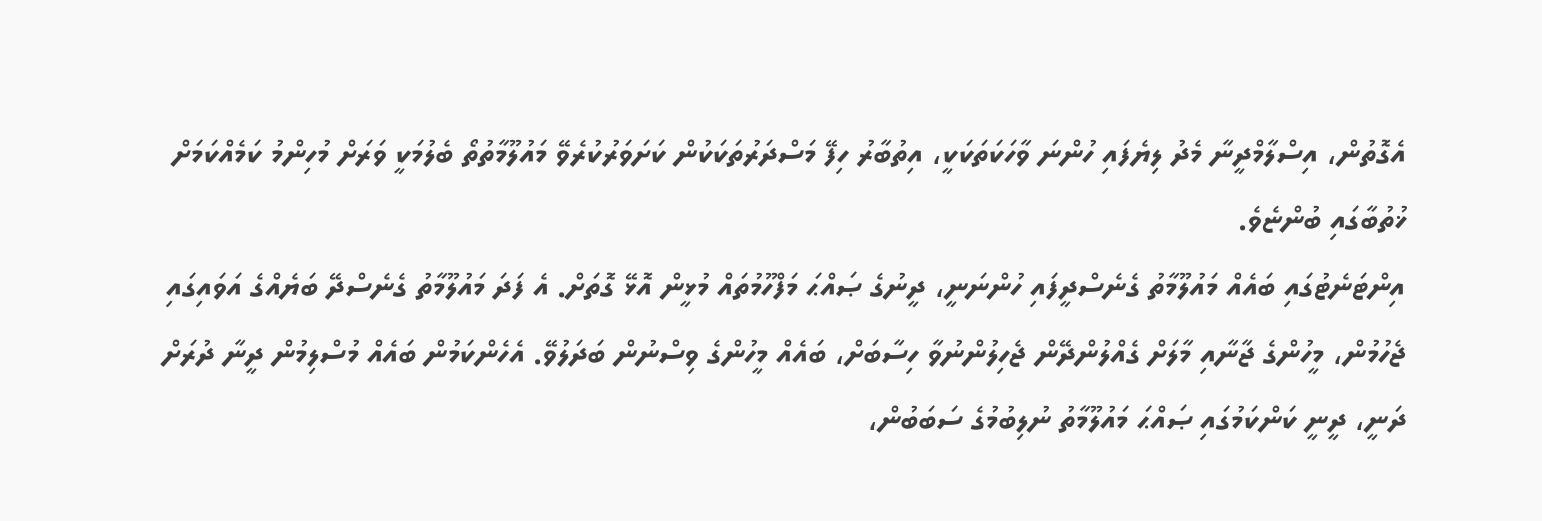އެގޮތުން، އިސްލާމްދީނާ މެދު ލިޔެފައި ހުންނަ ވާހަކަތަކަކީ، އިތުބާރު ހިފޭ މަސްދަރުތަކަކުން ކަށަވަރުކުރެވޭ މައުލޫމާތުތޯ ބެލުމަކީ ވަރަށް މުހިންމު ކަމެއްކަމަށް ޚުތުބާގައި ބުންޏެވެ.
އިންޓަނެޓުގައި ބައެއް މައުލޫމާތު ގެނެސްދީފައި ހުންނަނީ، ދީނުގެ ޞައްޙަ މަފްހޫމުތައް މުޅީން އޮޅޭ ގޮތަށް. އެ ފަދަ މައުލޫމާތު ގެނެސްދޭ ބަޔެއްގެ އަވައިގައި ޖެހުމުން، މީހުންގެ ޖާނާއި މާލަށް ގެއްލުންދޭން ޖެހިލުންނުވާ ހިސާބަށް، ބައެއް މީހުންގެ ވިސްނުން ބަދަލުވޭ. އެހެންކަމުން ބައެއް މުސްލިމުން ދީނާ ދުރަށް ދަނީ، ދީނީ ކަންކަމުގައި ޞައްޙަ މައުލޫމާތު ނުލިބުމުގެ ސަބަބުން،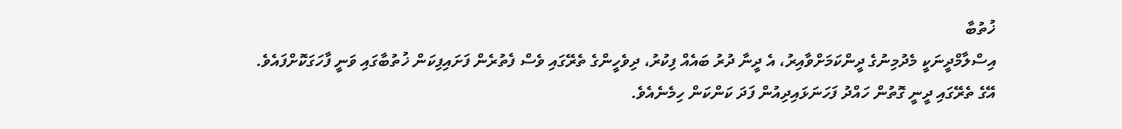ޚުތުބާ
އިސްލާމްދީނަކީ މެދުމިނުގެ ދީންކަމަށްވާއިރު، އެ ދީނާ ދުރު ބައެއް ފިކުރު، ދިވެހީންގެ ތެރޭގައި ވެސް ފެތުރެން ފަށައިފިކަން ޚުތުބާގައި ވަނީ ފާހަގަކޮށްފައެވެ.
އޭގެ ތެރޭގައި ދީނީ ގޮތުން ހައްދު ފަހަނަޅައިދިއުން ފަދަ ކަންކަން ހިމެނެއެވެ.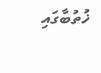ޚުތުބާގައި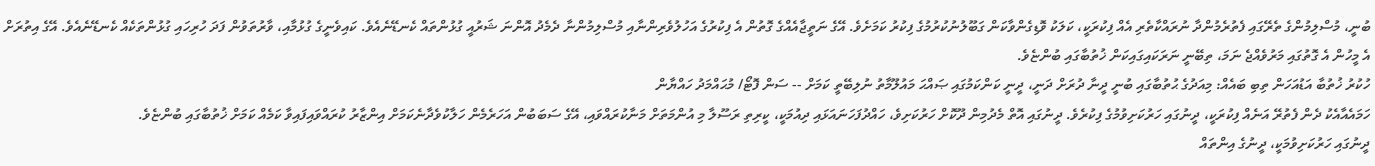ބުނީ، މުސްލިމުންގެ ތެރޭގައި ފެތުރެމުންދާ ނުރައްކާތެރި އެއް ފިކުރަކީ، ކަލަކު ވޮޑިގެންވާކަން ގަބޫލުނުކުރުމުގެ ފިކުރު ކަމަށެވެ. އޭގެ ނަތީޖާއެއްގެ ގޮތުން އެ ފިކުރުގެ އަހުލުވެރިންނާއި މުސްލިމުންނާ ދެމެދު އޮންނަ ޝަރުއީ ގުޅުންތައް ކެނޑޭނެއެވެ. ކައިވެނީގެ ގުޅުމާއި، ވާރުތަވުން ފަދަ ހުރިހައި ގުޅުންތަކެއް ކެނޑޭނެއެވެ. އޭގެ އިތުރަށް އެ މީހުން އެ ގޮތުގައި މަރުވެއްޖެ ނަމަ، ތިބޭނީ ނަރަކައިގައިކަން ޚުތުބާގައި ބުންޏެވެ.
ހުކުރު ޚުތުބާ އަޑުއަހަން ތިބި ބައެއް: މިއަދުގެ ޙުތުބާގައި ބުނީ ދީނާ ދުރަށް ދަނީ، ދީނީ ކަންކަމުގައި ޞައްޙަ މައުލޫމާތު ނުލިބޭތީ ކަމަށް -- ސަން ފޮޓޯ/ މުޙައްމަދު ހައްޔާން
ހަމައެއާއެކު ދެން ފެތުރޭ އަނެއް ފިކުރަކީ، ދީނުގައި ހަރުކަށިވުމުގެ ފިކުރެވެ. ދީނުގައި އޮތް މެދުމިން ދޫކޮށް ހަރުކަށިވެ، ހައްދުފަހަނައަޅައި ދިއުމަކީ، ކީރިތި ރަސޫލާ މި އުންމަތަށް މަނާކުރައްވައި، އޭގެ ސަބަބުން އަހަރެމެން ހަލާކުވެދާނެކަމަށް އިންޒާރު ކުރައްވައިފައިވާ ކަމެއް ކަމަށް ޚުތުބާގައި ބުންޏެވެ.
ދީނުގައި ހަރުކަށިވުމަކީ، ދީނުގެ އިންތައް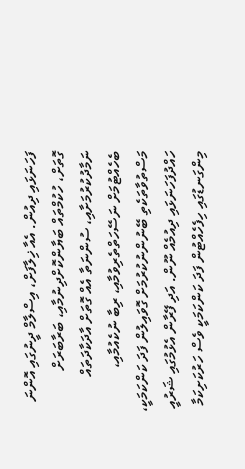ފަހަނަޅައި ދިއުން. އެއާ ޚިލާފަށް، އިސްލާމް ދީނުގައި އޮންނަ ގޮތަށް، ހުކުމްތައް ބަޔާންކޮށްދިނުމާއި، ބަރާބަރަށް ނަމާދުކުރުމަށާއި، ސުންނަތާ އެއް ގޮތަށް އާދަކާދަތައް ބެހެއްޓުމަށް ނަސޭހަތްތެރިވުމާއި، ރިބާ ނުކެއުމާއި، މަސްތުވާތަކެތި ބޭނުންނުކުރުމަށް ގޮވައިލުން ފަދަ ކަންކަމަކީ، ހައްދުފަހަނަޅައި ދިއުމެއް ނޫން. އަދި ފޭރާން އެޅުމުގައި ޝަރުއީ މިންގަނޑުގައި ހިފެހެއްޓުން ފަދަ ކަންކަމަކީ ވެސް ހަރުކަށިކަމާ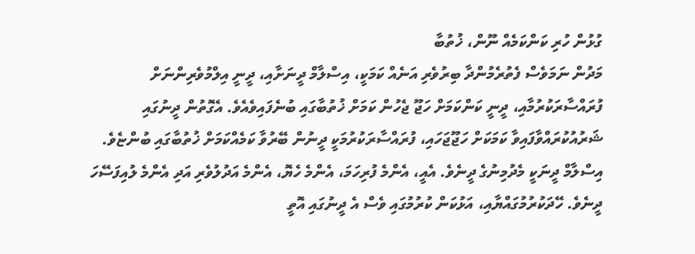ގުޅުން ހުރި ކަންކަމެއް ނޫން، ޚުތުބާ
މަދުން ނަމަވެސް ފެތުރެމުންދާ ބިރުވެރި އަނެއް ކަމަކީ، އިސްލާމް ދީނަށާއި، ދީނީ އިލްމުވެރިންނަށް ފުރައްސާރަކުރުމާއި، ދީނީ ކަންކަމަށް ހަޖޫ ޖެހުން ކަމަށް ޚުތުބާގައި ބުނެފައިވެއެވެ. އެގޮތުން ދީނުގައި ޝަރުއުކުރައްވާފައިވާ ކަމަކަށް ހަޖޫޖަހައި، ފުރައްސާރަކުރުމަކީ ދީނުން ބޭރުވާ ކަމެއްކަމަށް ޚުތުބާގައި ބުންޏެވެ.
އިސްލާމް ދީނަކީ މެދުމިނުގެ ދީނެވެ. އެއީ، އެންމެ ފުރިހަމަ، އެންމެ ހެޔޮ، އެންމެ އަދުލުވެރި އަދި އެންމެ ލުއިފަސޭހަ ދީނެވެ. ހޭދަކުރުމުގައްޔާއި، އަޅުކަން ކުރުމުގައި ވެސް އެ ދީނުގައި އޮތީ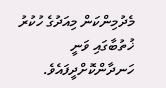މެދުމިންކަން މިއަދުގެ ހުކުރު ޚުތުބާގައި ވަނީ ހަނދާންކޮށްދީފައެވެ.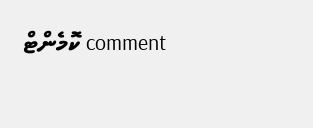comment ކޮމެންޓް